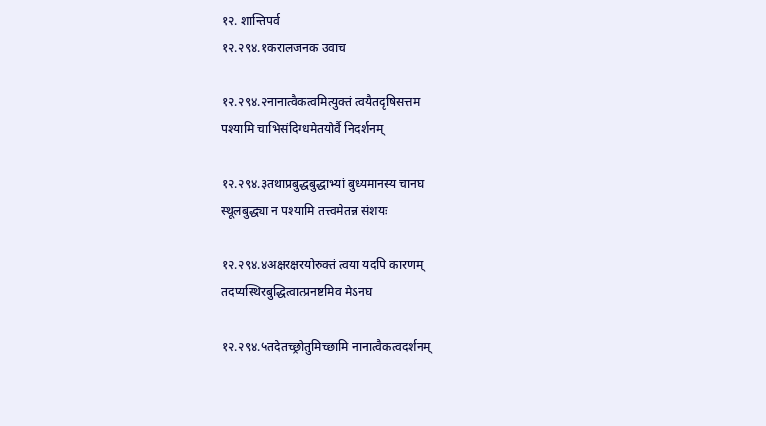१२. शान्तिपर्व
१२.२९४.१करालजनक उवाच

१२.२९४.२नानात्वैकत्वमित्युक्तं त्वयैतदृषिसत्तम
पश्यामि चाभिसंदिग्धमेतयोर्वै निदर्शनम्

१२.२९४.३तथाप्रबुद्धबुद्धाभ्यां बुध्यमानस्य चानघ
स्थूलबुद्ध्या न पश्यामि तत्त्वमेतन्न संशयः

१२.२९४.४अक्षरक्षरयोरुक्तं त्वया यदपि कारणम्
तदप्यस्थिरबुद्धित्वात्प्रनष्टमिव मेऽनघ

१२.२९४.५तदेतच्छ्रोतुमिच्छामि नानात्वैकत्वदर्शनम्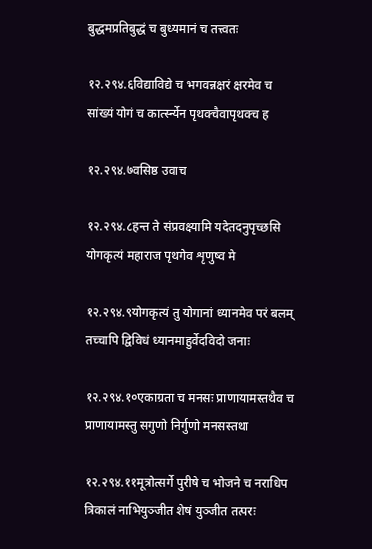बुद्धमप्रतिबुद्धं च बुध्यमानं च तत्त्वतः

१२.२९४.६विद्याविद्ये च भगवन्नक्षरं क्षरमेव च
सांख्यं योगं च कार्त्स्न्येन पृथक्चैवापृथक्च ह

१२.२९४.७वसिष्ठ उवाच

१२.२९४.८हन्त ते संप्रवक्ष्यामि यदेतदनुपृच्छसि
योगकृत्यं महाराज पृथगेव शृणुष्व मे

१२.२९४.९योगकृत्यं तु योगानां ध्यानमेव परं बलम्
तच्चापि द्विविधं ध्यानमाहुर्वेदविदो जनाः

१२.२९४.१०एकाग्रता च मनसः प्राणायामस्तथैव च
प्राणायामस्तु सगुणो निर्गुणो मनसस्तथा

१२.२९४.११मूत्रोत्सर्गे पुरीषे च भोजने च नराधिप
त्रिकालं नाभियुञ्जीत शेषं युञ्जीत तत्परः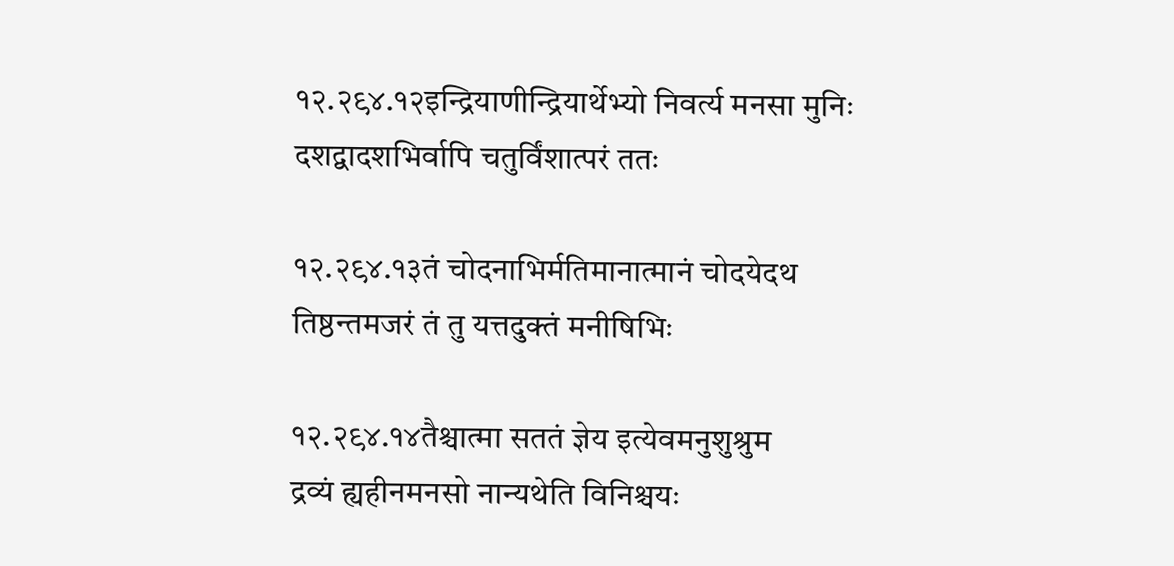१२.२९४.१२इन्द्रियाणीन्द्रियार्थेभ्यो निवर्त्य मनसा मुनिः
दशद्वादशभिर्वापि चतुर्विंशात्परं ततः

१२.२९४.१३तं चोदनाभिर्मतिमानात्मानं चोदयेदथ
तिष्ठन्तमजरं तं तु यत्तदुक्तं मनीषिभिः

१२.२९४.१४तैश्चात्मा सततं ज्ञेय इत्येवमनुशुश्रुम
द्रव्यं ह्यहीनमनसो नान्यथेति विनिश्चयः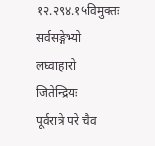१२.२९४.१५विमुक्तः सर्वसङ्गेभ्यो लघ्वाहारो जितेन्द्रियः
पूर्वरात्रे परे चैव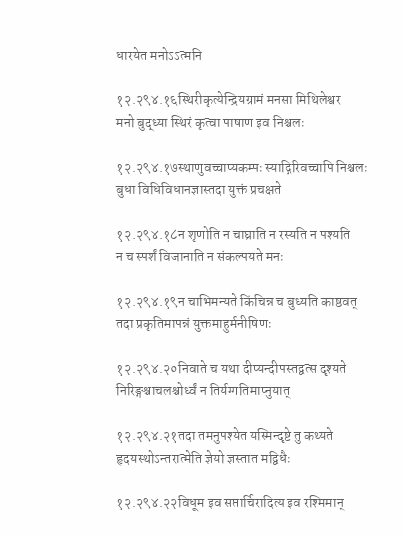धारयेत मनोऽऽत्मनि

१२.२९४.१६स्थिरीकृत्येन्द्रियग्रामं मनसा मिथिलेश्वर
मनो बुद्ध्या स्थिरं कृत्वा पाषाण इव निश्चलः

१२.२९४.१७स्थाणुवच्चाप्यकम्पः स्याद्गिरिवच्चापि निश्चलः
बुधा विधिविधानज्ञास्तदा युक्तं प्रचक्षते

१२.२९४.१८न शृणोति न चाघ्राति न रस्यति न पश्यति
न च स्पर्शं विजानाति न संकल्पयते मनः

१२.२९४.१९न चाभिमन्यते किंचिन्न च बुध्यति काष्ठवत्
तदा प्रकृतिमापन्नं युक्तमाहुर्मनीषिणः

१२.२९४.२०निवाते च यथा दीप्यन्दीपस्तद्वत्स दृश्यते
निरिङ्गश्चाचलश्चोर्ध्वं न तिर्यग्गतिमाप्नुयात्

१२.२९४.२१तदा तमनुपश्येत यस्मिन्दृष्टे तु कथ्यते
हृदयस्थोऽन्तरात्मेति ज्ञेयो ज्ञस्तात मद्विधैः

१२.२९४.२२विधूम इव सप्तार्चिरादित्य इव रश्मिमान्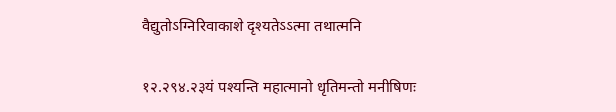वैद्युतोऽग्निरिवाकाशे दृश्यतेऽऽत्मा तथात्मनि

१२.२९४.२३यं पश्यन्ति महात्मानो धृतिमन्तो मनीषिणः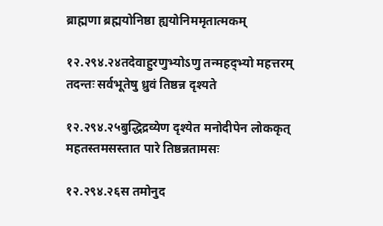ब्राह्मणा ब्रह्मयोनिष्ठा ह्ययोनिममृतात्मकम्

१२.२९४.२४तदेवाहुरणुभ्योऽणु तन्महद्भ्यो महत्तरम्
तदन्तः सर्वभूतेषु ध्रुवं तिष्ठन्न दृश्यते

१२.२९४.२५बुद्धिद्रव्येण दृश्येत मनोदीपेन लोककृत्
महतस्तमसस्तात पारे तिष्ठन्नतामसः

१२.२९४.२६स तमोनुद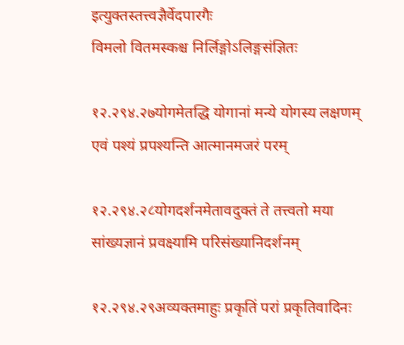इत्युक्तस्तत्त्वज्ञैर्वेदपारगैः
विमलो वितमस्कश्च निर्लिङ्गोऽलिङ्गसंज्ञितः

१२.२९४.२७योगमेतद्धि योगानां मन्ये योगस्य लक्षणम्
एवं पश्यं प्रपश्यन्ति आत्मानमजरं परम्

१२.२९४.२८योगदर्शनमेतावदुक्तं ते तत्त्वतो मया
सांख्यज्ञानं प्रवक्ष्यामि परिसंख्यानिदर्शनम्

१२.२९४.२९अव्यक्तमाहुः प्रकृतिं परां प्रकृतिवादिनः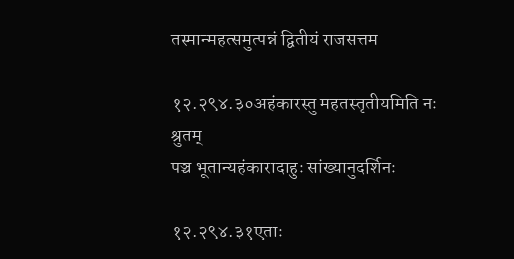तस्मान्महत्समुत्पन्नं द्वितीयं राजसत्तम

१२.२९४.३०अहंकारस्तु महतस्तृतीयमिति नः श्रुतम्
पञ्च भूतान्यहंकारादाहुः सांख्यानुदर्शिनः

१२.२९४.३१एताः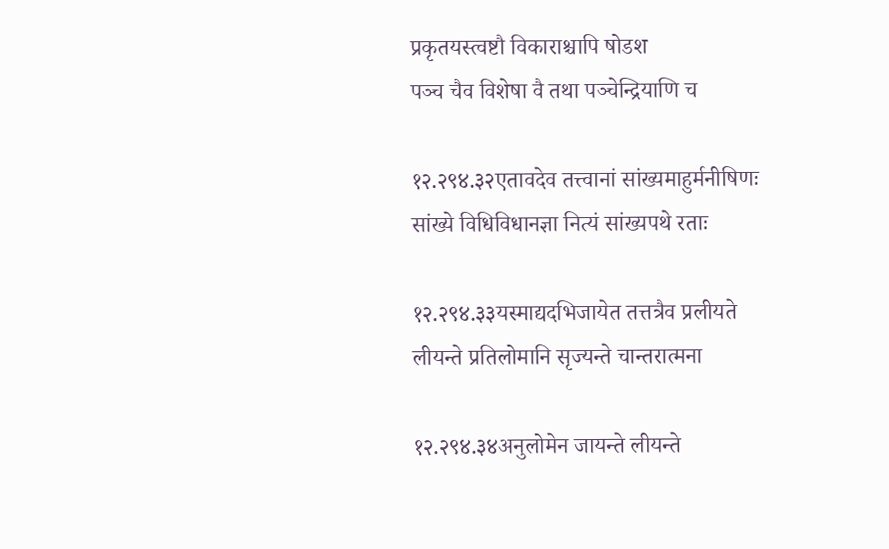प्रकृतयस्त्वष्टौ विकाराश्चापि षोडश
पञ्च चैव विशेषा वै तथा पञ्चेन्द्रियाणि च

१२.२९४.३२एतावदेव तत्त्वानां सांख्यमाहुर्मनीषिणः
सांख्ये विधिविधानज्ञा नित्यं सांख्यपथे रताः

१२.२९४.३३यस्माद्यदभिजायेत तत्तत्रैव प्रलीयते
लीयन्ते प्रतिलोमानि सृज्यन्ते चान्तरात्मना

१२.२९४.३४अनुलोमेन जायन्ते लीयन्ते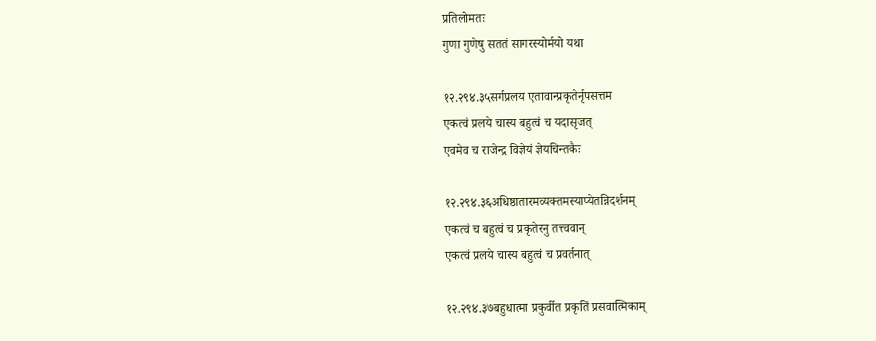प्रतिलोमतः
गुणा गुणेषु सततं सागरस्योर्मयो यथा

१२.२९४.३५सर्गप्रलय एतावान्प्रकृतेर्नृपसत्तम
एकत्वं प्रलये चास्य बहुत्वं च यदासृजत्
एवमेव च राजेन्द्र विज्ञेयं ज्ञेयचिन्तकैः

१२.२९४.३६अधिष्ठातारमव्यक्तमस्याप्येतन्निदर्शनम्
एकत्वं च बहुत्वं च प्रकृतेरनु तत्त्ववान्
एकत्वं प्रलये चास्य बहुत्वं च प्रवर्तनात्

१२.२९४.३७बहुधात्मा प्रकुर्वीत प्रकृतिं प्रसवात्मिकाम्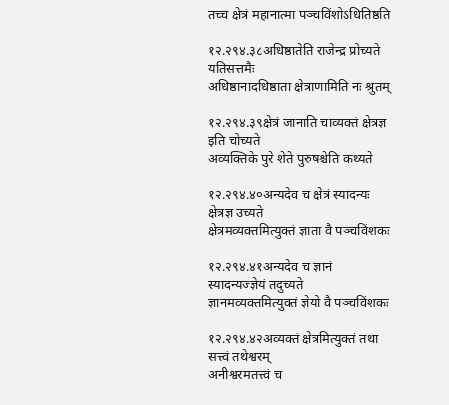तच्च क्षेत्रं महानात्मा पञ्चविंशोऽधितिष्ठति

१२.२९४.३८अधिष्ठातेति राजेन्द्र प्रोच्यते यतिसत्तमैः
अधिष्ठानादधिष्ठाता क्षेत्राणामिति नः श्रुतम्

१२.२९४.३९क्षेत्रं जानाति चाव्यक्तं क्षेत्रज्ञ इति चोच्यते
अव्यक्तिके पुरे शेते पुरुषश्चेति कथ्यते

१२.२९४.४०अन्यदेव च क्षेत्रं स्यादन्यः क्षेत्रज्ञ उच्यते
क्षेत्रमव्यक्तमित्युक्तं ज्ञाता वै पञ्चविंशकः

१२.२९४.४१अन्यदेव च ज्ञानं स्यादन्यज्ज्ञेयं तदुच्यते
ज्ञानमव्यक्तमित्युक्तं ज्ञेयो वै पञ्चविंशकः

१२.२९४.४२अव्यक्तं क्षेत्रमित्युक्तं तथा सत्त्वं तथेश्वरम्
अनीश्वरमतत्त्वं च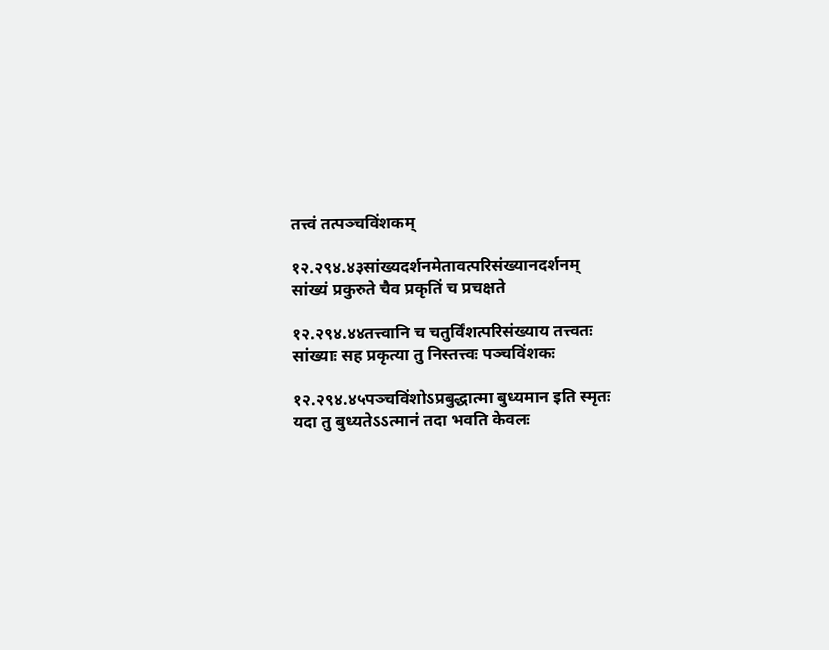तत्त्वं तत्पञ्चविंशकम्

१२.२९४.४३सांख्यदर्शनमेतावत्परिसंख्यानदर्शनम्
सांख्यं प्रकुरुते चैव प्रकृतिं च प्रचक्षते

१२.२९४.४४तत्त्वानि च चतुर्विंशत्परिसंख्याय तत्त्वतः
सांख्याः सह प्रकृत्या तु निस्तत्त्वः पञ्चविंशकः

१२.२९४.४५पञ्चविंशोऽप्रबुद्धात्मा बुध्यमान इति स्मृतः
यदा तु बुध्यतेऽऽत्मानं तदा भवति केवलः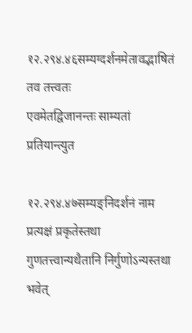१२.२९४.४६सम्यग्दर्शनमेतावद्भाषितं तव तत्त्वतः
एवमेतद्विजानन्तः साम्यतां प्रतियान्त्युत

१२.२९४.४७सम्यङ्निदर्शनं नाम प्रत्यक्षं प्रकृतेस्तथा
गुणतत्त्वान्यथैतानि निर्गुणोऽन्यस्तथा भवेत्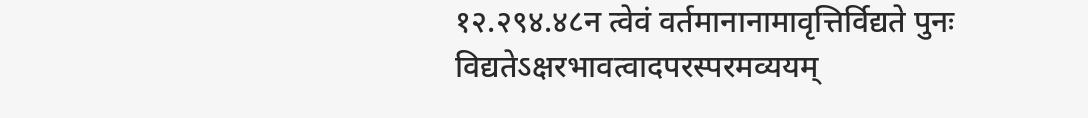१२.२९४.४८न त्वेवं वर्तमानानामावृत्तिर्विद्यते पुनः
विद्यतेऽक्षरभावत्वादपरस्परमव्ययम्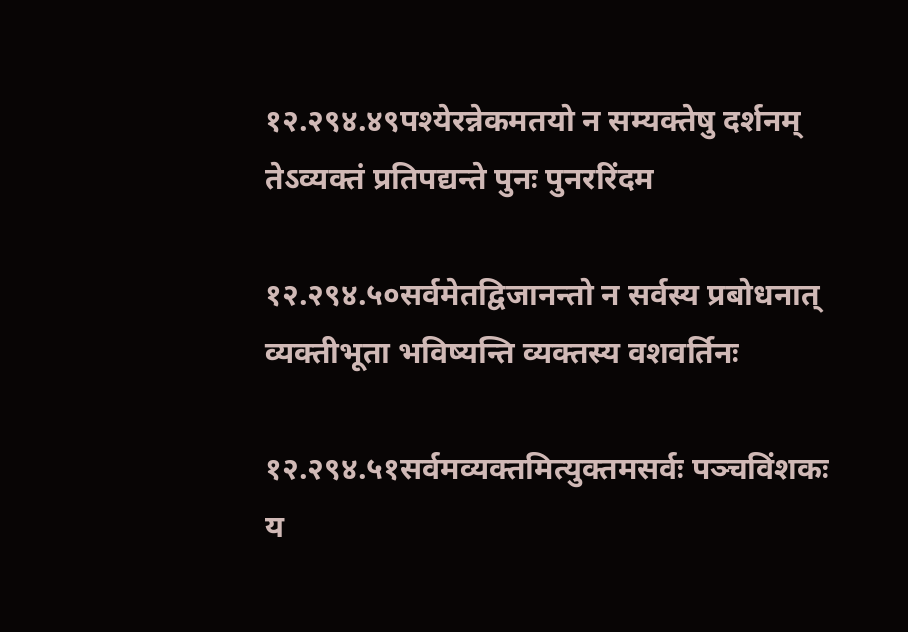१२.२९४.४९पश्येरन्नेकमतयो न सम्यक्तेषु दर्शनम्
तेऽव्यक्तं प्रतिपद्यन्ते पुनः पुनररिंदम

१२.२९४.५०सर्वमेतद्विजानन्तो न सर्वस्य प्रबोधनात्
व्यक्तीभूता भविष्यन्ति व्यक्तस्य वशवर्तिनः

१२.२९४.५१सर्वमव्यक्तमित्युक्तमसर्वः पञ्चविंशकः
य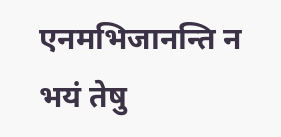एनमभिजानन्ति न भयं तेषु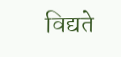विद्यते